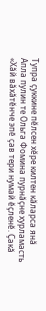Тупра ҫуккине пӗлсен хӗре килтен кӑларса янӑ
Апла пулин те Ольга Фомина пурнăçне хурламасть
«Хăй вăхăтĕнче эпĕ çав тери нумай ĕçленĕ. Çакă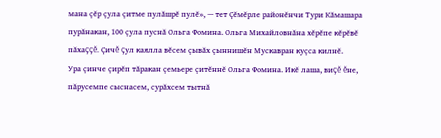мана çĕр çула çитме пулăшрĕ пулĕ», — тет Çĕмĕрле районĕнчи Тури Кăмашара пурăнакан, 100 çула пуснă Ольга Фомина. Ольга Михайловнăна хĕрĕпе кĕрĕвĕ пăхаççĕ. Çичĕ çул каялла вĕсем çывăх çыннишĕн Мускавран куçса килнĕ.
Ура çинче çирĕп тăракан çемьере çитĕннĕ Ольга Фомина. Икĕ лаша, виçĕ ĕне, пăрусемпе сыснасем, сурăхсем тытнă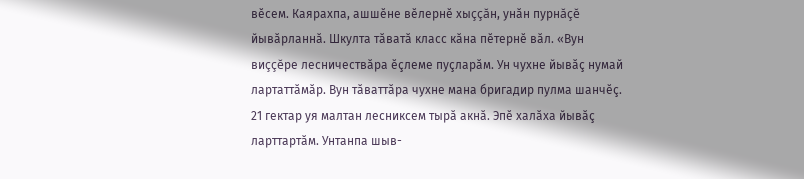вĕсем. Каярахпа, ашшĕне вĕлернĕ хыççăн, унăн пурнăçĕ йывăрланнă. Шкулта тăватă класс кăна пĕтернĕ вăл. «Вун виççĕре лесничествăра ĕçлеме пуçларăм. Ун чухне йывăç нумай лартаттăмăр. Вун тăваттăра чухне мана бригадир пулма шанчĕç. 21 гектар уя малтан лесниксем тырă акнă. Эпĕ халăха йывăç ларттартăм. Унтанпа шыв-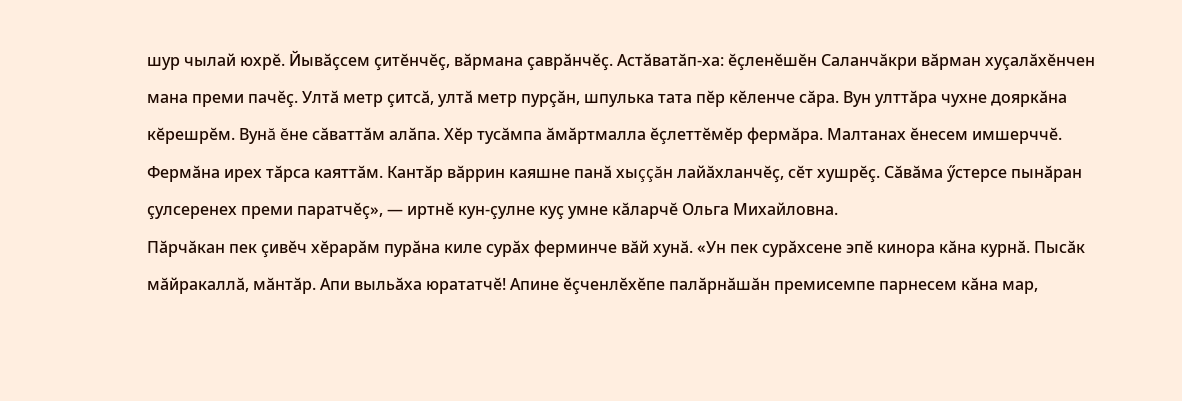шур чылай юхрĕ. Йывăçсем çитĕнчĕç, вăрмана çаврăнчĕç. Астăватăп-ха: ĕçленĕшĕн Саланчăкри вăрман хуçалăхĕнчен мана преми пачĕç. Ултă метр çитсă, ултă метр пурçăн, шпулька тата пĕр кĕленче сăра. Вун улттăра чухне дояркăна кĕрешрĕм. Вунă ĕне сăваттăм алăпа. Хĕр тусăмпа ăмăртмалла ĕçлеттĕмĕр фермăра. Малтанах ĕнесем имшерччĕ. Фермăна ирех тăрса каяттăм. Кантăр вăррин каяшне панă хыççăн лайăхланчĕç, сĕт хушрĕç. Сăвăма ӳстерсе пынăран çулсеренех преми паратчĕç», — иртнĕ кун-çулне куç умне кăларчĕ Ольга Михайловна.
Пăрчăкан пек çивĕч хĕрарăм пурăна киле сурăх ферминче вăй хунă. «Ун пек сурăхсене эпĕ кинора кăна курнă. Пысăк мăйракаллă, мăнтăр. Апи выльăха юрататчĕ! Апине ĕçченлĕхĕпе палăрнăшăн премисемпе парнесем кăна мар,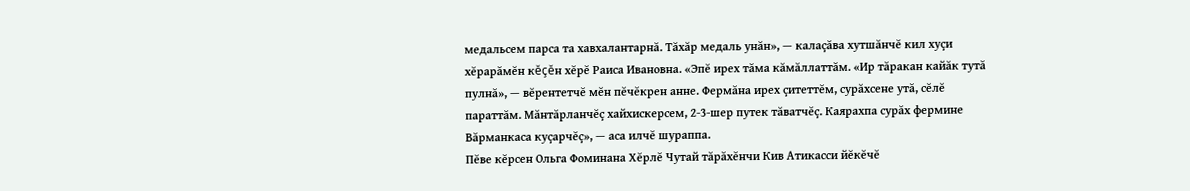медальсем парса та хавхалантарнă. Тăхăр медаль унăн», — калаçăва хутшăнчĕ кил хуçи хĕрарăмĕн кĕçĕн хĕрĕ Раиса Ивановна. «Эпĕ ирех тăма кăмăллаттăм. «Ир тăракан кайăк тутă пулнă», — вĕрентетчĕ мĕн пĕчĕкрен анне. Фермăна ирех çитеттĕм, сурăхсене утă, сĕлĕ параттăм. Мăнтăрланчĕç хайхискерсем, 2-3-шер путек тăватчĕç. Каярахпа сурăх фермине Вăрманкаса куçарчĕç», — аса илчĕ шураппа.
Пĕве кĕрсен Ольга Фоминана Хĕрлĕ Чутай тăрăхĕнчи Кив Атикасси йĕкĕчĕ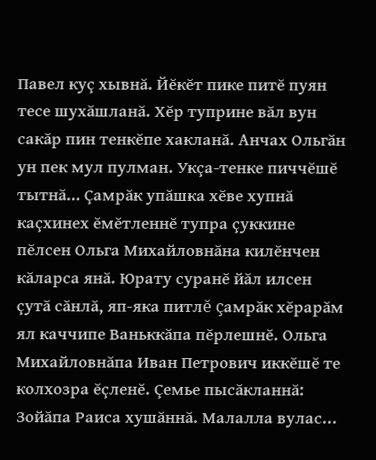Павел куç хывнă. Йĕкĕт пике питĕ пуян тесе шухăшланă. Хĕр туприне вăл вун сакăр пин тенкĕпе хакланă. Анчах Ольгăн ун пек мул пулман. Укçа-тенке пиччĕшĕ тытнă… Çамрăк упăшка хĕве хупнă каçхинех ĕмĕтленнĕ тупра çуккине пĕлсен Ольга Михайловнăна килĕнчен кăларса янă. Юрату суранĕ йăл илсен çутă сăнлă, яп-яка питлĕ çамрăк хĕрарăм ял каччипе Ваньккăпа пĕрлешнĕ. Ольга Михайловнăпа Иван Петрович иккĕшĕ те колхозра ĕçленĕ. Çемье пысăкланнă: Зойăпа Раиса хушăннă. Малалла вулас...